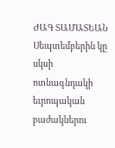ԺԱԳ ՏԱՄԱՏԵԱՆ
Սեպտեմբերին կը սկսի ոտնագնդակի եւրոպական բաժակներու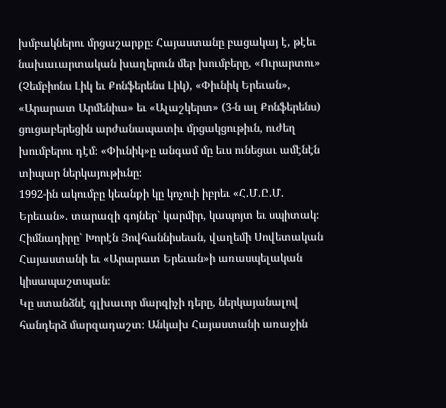խմբակներու մրցաշարքը։ Հայաստանը բացակայ է, թէեւ նախաւարտական խաղերուն մեր խումբերը, «Ուրարտու» (Չեմբիոնս Լիկ եւ Քոնֆերենս Լիկ), «Փիւնիկ Երեւան», «Արարատ Արմենիա» եւ «Ալաշկերտ» (3-ն ալ Քոնֆերենս) ցուցաբերեցին արժանապատիւ մրցակցութիւն, ուժեղ խումբերու դէմ։ «Փիւնիկ»ը անգամ մը եւս ունեցաւ ամէնէն տիպար ներկայութիւնը։
1992-ին ակումբը կեանքի կը կոչուի իբրեւ «Հ.Մ.Ը.Մ. Երեւան». տարազի գոյներ` կարմիր, կապոյտ եւ սպիտակ։ Հիմնադիրը` Խորէն Յովհաննիսեան, վաղեմի Սովետական Հայաստանի եւ «Արարատ Երեւան»ի առասպելական կիսապաշտպան։
Կը ստանձնէ գլխաւոր մարզիչի դերը, ներկայանալով հանդերձ մարզադաշտ։ Անկախ Հայաստանի առաջին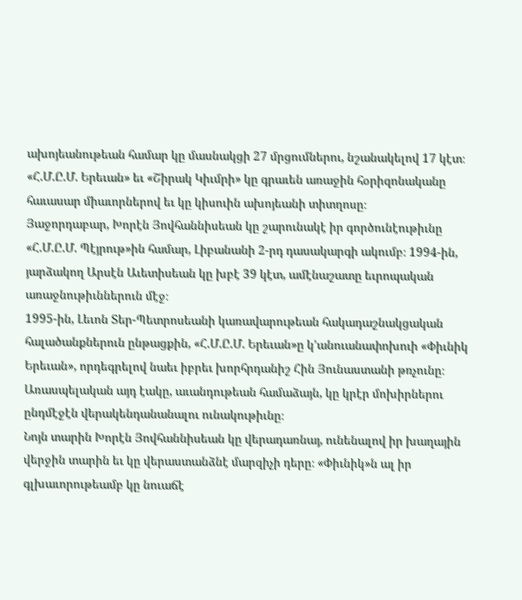ախոյեանութեան համար կը մասնակցի 27 մրցումներու, նշանակելով 17 կէտ։
«Հ.Մ.Ը.Մ. Երեւան» եւ «Շիրակ Կիւմրի» կը գրաւեն առաջին հօրիզոնականը հաւասար միաւորներով եւ կը կիսուին ախոյեանի տիտղոսը։
Յաջորդաբար, Խորէն Յովհաննիսեան կը շարունակէ իր գործունէութիւնը «Հ.Մ.Ը.Մ. Պէյրութ»ին համար, Լիբանանի 2-րդ դասակարգի ակումբ։ 1994-ին, յարձակող Արսէն Աւետիսեան կը խբէ 39 կէտ, ամէնաշատը եւրոպական առաջնութիւններուն մէջ։
1995-ին, Լեւոն Տեր-Պետրոսեանի կառավարութեան հակադաշնակցական հալածանքներուն ընթացքին, «Հ.Մ.Ը.Մ. Երեւան»ը կ՚անուանափոխուի «Փիւնիկ Երեւան», որդեգրելով նաեւ իբրեւ խորհրդանիշ Հին Յունաստանի թռչունը։ Առասպելական այդ էակը, աւանդութեան համաձայն, կը կրէր մոխիրներու ընդմէջէն վերակենդանանալու ունակութիւնը։
Նոյն տարին Խորէն Յովհաննիսեան կը վերադառնայ, ունենալով իր խաղային վերջին տարին եւ կը վերաստանձնէ մարզիչի դերը։ «Փիւնիկ»ն ալ իր գլխաւորութեամբ կը նուաճէ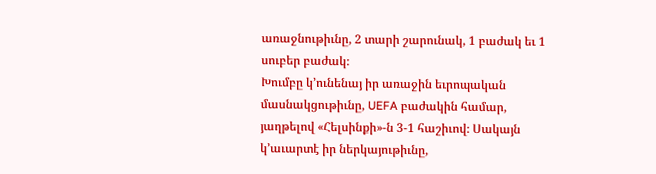առաջնութիւնը, 2 տարի շարունակ, 1 բաժակ եւ 1 սուբեր բաժակ։
Խումբը կ՚ունենայ իր առաջին եւրոպական մասնակցութիւնը, UEFA բաժակին համար, յաղթելով «Հելսինքի»-ն 3-1 հաշիւով։ Սակայն կ՚աւարտէ իր ներկայութիւնը,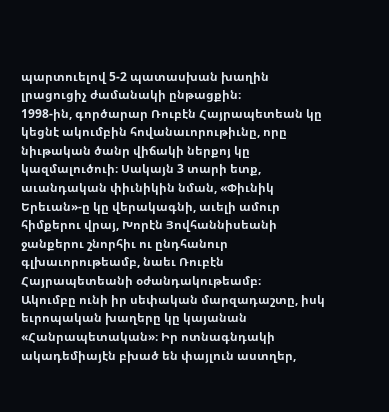պարտուելով 5-2 պատասխան խաղին լրացուցիչ ժամանակի ընթացքին։
1998-ին, գործարար Ռուբէն Հայրապետեան կը կեցնէ ակումբին հովանաւորութիւնը, որը նիւթական ծանր վիճակի ներքոյ կը կազմալուծուի։ Սակայն 3 տարի ետք, աւանդական փիւնիկին նման, «Փիւնիկ Երեւան»-ը կը վերակագնի, աւելի ամուր հիմքերու վրայ, Խորէն Յովհաննիսեանի ջանքերու շնորհիւ ու ընդհանուր գլխաւորութեամբ, նաեւ Ռուբէն Հայրապետեանի օժանդակութեամբ։
Ակումբը ունի իր սեփական մարզադաշտը, իսկ եւրոպական խաղերը կը կայանան «Հանրապետական»։ Իր ոտնագնդակի ակադեմիայէն բխած են փայլուն աստղեր,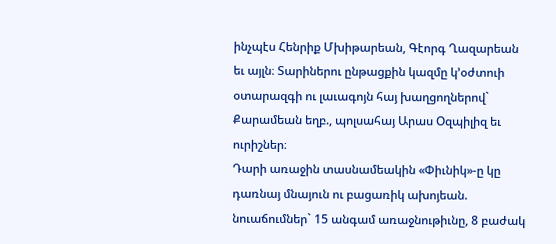ինչպէս Հենրիք Մխիթարեան, Գէորգ Ղազարեան եւ այլն։ Տարիներու ընթացքին կազմը կ՚օժտուի օտարազգի ու լաւագոյն հայ խաղցողներով` Քարամեան եղբ., պոլսահայ Արաս Օզպիլիզ եւ ուրիշներ։
Դարի առաջին տասնամեակին «Փիւնիկ»-ը կը դառնայ մնայուն ու բացառիկ ախոյեան. նուաճումներ` 15 անգամ առաջնութիւնը, 8 բաժակ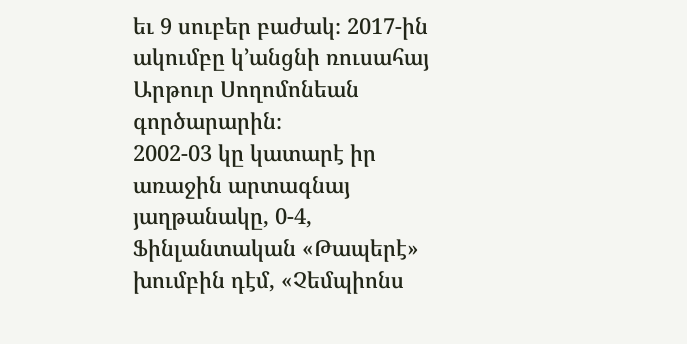եւ 9 սուբեր բաժակ։ 2017-ին ակումբը կ՚անցնի ռուսահայ Արթուր Սողոմոնեան գործարարին։
2002-03 կը կատարէ իր առաջին արտագնայ յաղթանակը, 0-4, Ֆինլանտական «Թապերէ» խումբին դէմ, «Չեմպիոնս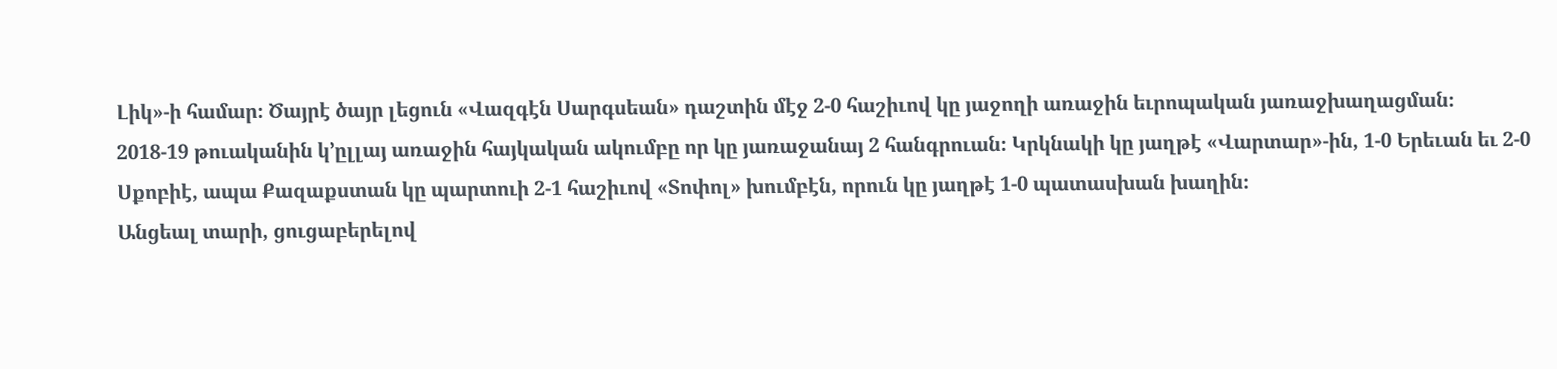Լիկ»-ի համար։ Ծայրէ ծայր լեցուն «Վազգէն Սարգսեան» դաշտին մէջ 2-0 հաշիւով կը յաջողի առաջին եւրոպական յառաջխաղացման։
2018-19 թուականին կ՚ըլլայ առաջին հայկական ակումբը որ կը յառաջանայ 2 հանգրուան։ Կրկնակի կը յաղթէ «Վարտար»-ին, 1-0 Երեւան եւ 2-0 Սքոբիէ, ապա Քազաքստան կը պարտուի 2-1 հաշիւով «Տոփոլ» խումբէն, որուն կը յաղթէ 1-0 պատասխան խաղին։
Անցեալ տարի, ցուցաբերելով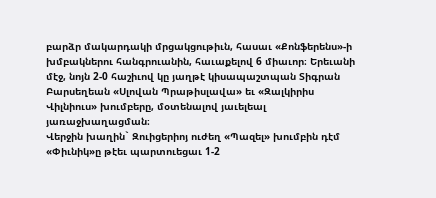բարձր մակարդակի մրցակցութիւն, հասաւ «Քոնֆերենս»-ի խմբակներու հանգրուանին, հաւաքելով 6 միաւոր։ Երեւանի մէջ, նոյն 2-0 հաշիւով կը յաղթէ կիսապաշտպան Տիգրան Բարսեղեան «Սլովան Պրաթիսլավա» եւ «Զալկիրիս Վիլնիուս» խումբերը, մօտենալով յաւելեալ յառաջխաղացման։
Վերջին խաղին` Զուիցերիոյ ուժեղ «Պազել» խումբին դէմ «Փիւնիկ»ը թէեւ պարտուեցաւ 1-2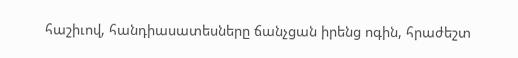հաշիւով, հանդիասատեսները ճանչցան իրենց ոգին, հրաժեշտ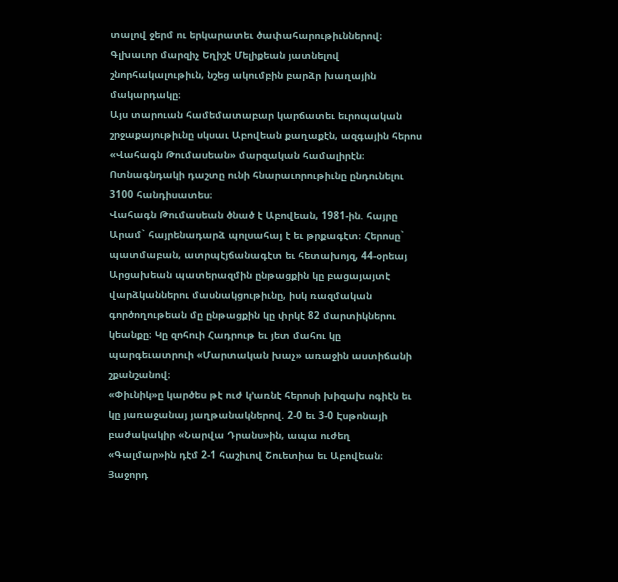տալով ջերմ ու երկարատեւ ծափահարութիւններով։ Գլխաւոր մարզիչ Եղիշէ Մելիքեան յատնելով շնորհակալութիւն, նշեց ակումբին բարձր խաղային մակարդակը։
Այս տարուան համեմատաբար կարճատեւ եւրոպական շրջաքայութիւնը սկսաւ Աբովեան քաղաքէն, ազգային հերոս «Վահագն Թումասեան» մարզական համալիրէն։ Ոտնագնդակի դաշտը ունի հնարաւորութիւնը ընդունելու 3100 հանդիսատես։
Վահագն Թումասեան ծնած է Աբովեան, 1981-ին. հայրը Արամ` հայրենադարձ պոլսահայ է եւ թրքագէտ։ Հերոսը` պատմաբան, ատրպէյճանագէտ եւ հետախոյզ, 44-օրեայ Արցախեան պատերազմին ընթացքին կը բացայայտէ վարձկաններու մասնակցութիւնը, իսկ ռազմական գործողութեան մը ընթացքին կը փրկէ 82 մարտիկներու կեանքը։ Կը զոհուի Հադրութ եւ յետ մահու կը պարգեւատրուի «Մարտական խաչ» առաջին աստիճանի շքանշանով։
«Փիւնիկ»ը կարծես թէ ուժ կ՚առնէ հերոսի խիզախ ոգիէն եւ կը յառաջանայ յաղթանակներով. 2-0 եւ 3-0 Էսթոնայի բաժակակիր «Նարվա Դրանս»ին, ապա ուժեղ «Գալմար»ին դէմ 2-1 հաշիւով Շուետիա եւ Աբովեան։
Յաջորդ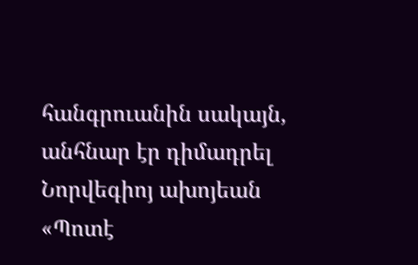հանգրուանին սակայն, անհնար էր դիմադրել Նորվեգիոյ ախոյեան «Պոտէ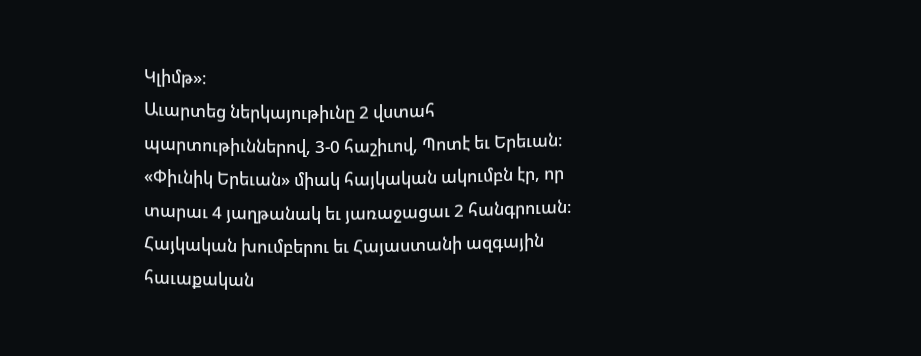Կլիմթ»։
Աւարտեց ներկայութիւնը 2 վստահ պարտութիւններով, 3-0 հաշիւով, Պոտէ եւ Երեւան։
«Փիւնիկ Երեւան» միակ հայկական ակումբն էր, որ տարաւ 4 յաղթանակ եւ յառաջացաւ 2 հանգրուան։ Հայկական խումբերու եւ Հայաստանի ազգային հաւաքական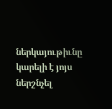ներկայութիւնը կարելի է յոյս ներշնչել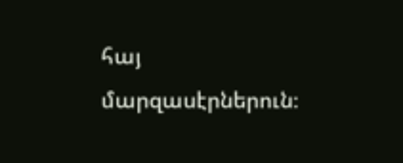հայ մարզասէրներուն։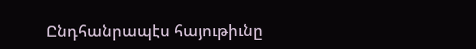Ընդհանրապէս հայութիւնը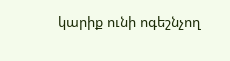կարիք ունի ոգեշնչող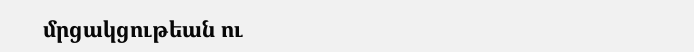մրցակցութեան ու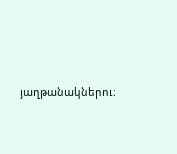յաղթանակներու։